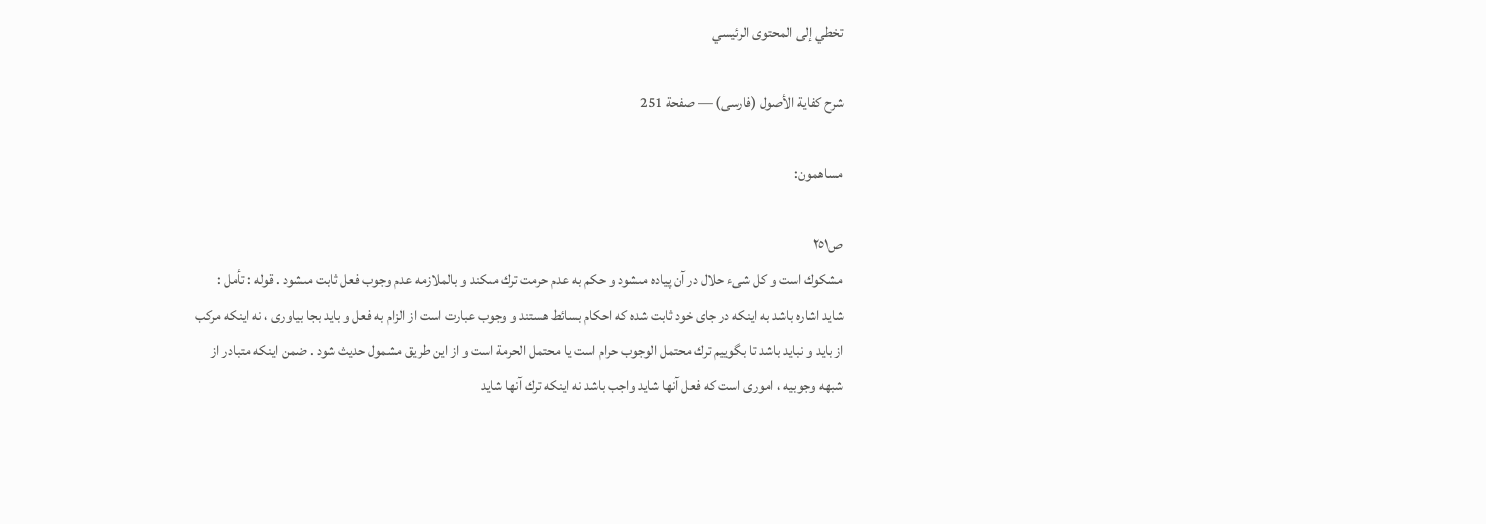تخطي إلى المحتوى الرئيسي

شرح كفاية الأصول (فارسى) — صفحة 251

مساهمون:

ص٢٥١
مشكوك است و كل شىء حلال در آن پياده مىشود و حكم به عدم حرمت ترك مىكند و بالملازمه عدم وجوب فعل ثابت مىشود . قوله : تأمل : شايد اشاره باشد به اينكه در جاى خود ثابت شده كه احكام بسائط هستند و وجوب عبارت است از الزام به فعل و بايد بجا بياورى ، نه اينكه مركب از بايد و نبايد باشد تا بگوييم ترك محتمل الوجوب حرام است يا محتمل الحرمة است و از اين طريق مشمول حديث شود . ضمن اينكه متبادر از شبهه وجوبيه ، امورى است كه فعل آنها شايد واجب باشد نه اينكه ترك آنها شايد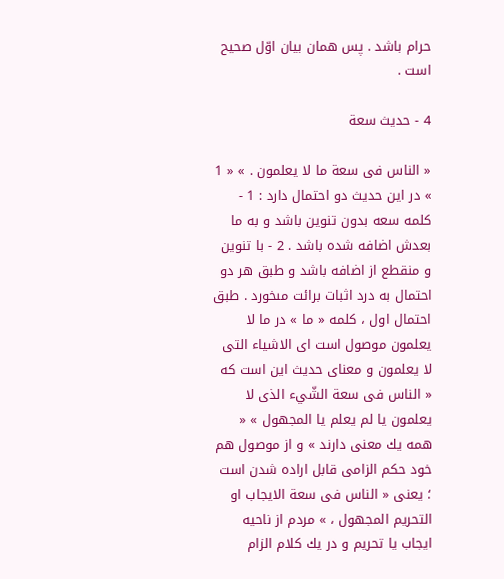حرام باشد . پس همان بيان اوّل صحيح است .

4 - حديث سعة

« الناس فى سعة ما لا يعلمون . » « 1 » در اين حديث دو احتمال دارد : 1 - كلمه سعه بدون تنوين باشد و به ما بعدش اضافه شده باشد . 2 - با تنوين و منقطع از اضافه باشد و طبق هر دو احتمال به درد اثبات برائت مىخورد . طبق احتمال اول ، كلمه « ما » در ما لا يعلمون موصول است اى الاشياء التى لا يعلمون و معناى حديث اين است كه « الناس فى سعة الشّيء الذى لا يعلمون يا لم يعلم يا المجهول » « همه يك معنى دارند » و از موصول هم خود حكم الزامى قابل اراده شدن است ؛ يعنى « الناس فى سعة الايجاب او التحريم المجهول ، » مردم از ناحيه ايجاب يا تحريم و در يك كلام الزام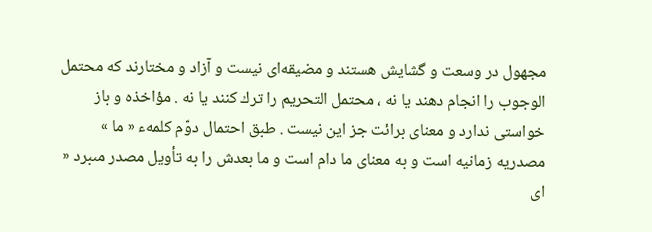مجهول در وسعت و گشايش هستند و مضيقه‌اى نيست و آزاد و مختارند كه محتمل الوجوب را انجام دهند يا نه ، محتمل التحريم را ترك كنند يا نه . مؤاخذه و باز خواستى ندارد و معناى برائت جز اين نيست . طبق احتمال دوّم كلمهء « ما » مصدريه زمانيه است و به معناى ما دام است و ما بعدش را به تأويل مصدر مىبرد « اى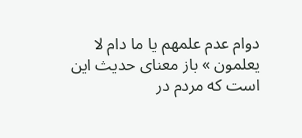دوام عدم علمهم يا ما دام لا يعلمون » باز معناى حديث اين است كه مردم در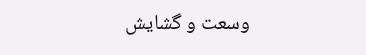وسعت و گشايش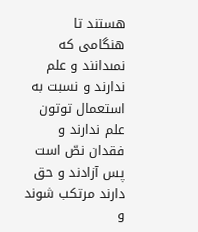هستند تا هنگامى كه نمىدانند و علم ندارند و نسبت به استعمال توتون علم ندارند و فقدان نصّ است پس آزادند و حق دارند مرتكب شوند و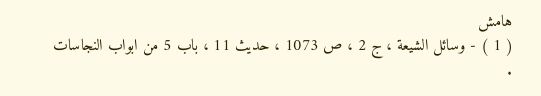هامش
( 1 ) - وسائل الشيعة ، ج 2 ، ص 1073 ، حديث 11 ، باب 5 من ابواب النجاسات .